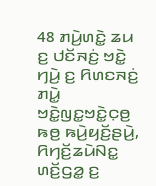48 ꤊꤣꤧ꤬ꤛꤢꤧ꤭ ꤘꤣ ꤢ꤬ ꤓꤢꤩꤏꤢꤦ꤬ ꤠꤢꤧ꤭ ꤚꤣꤧ꤬ ꤢ꤬ ꤖꤛꤢꤏꤢꤦ꤬ ꤊꤣꤧ꤭ ꤠꤢꤧ꤭ꤜꤢ꤭ꤠꤢꤧ꤭ꤍ꤫ꤥ꤬ ꤒꤥ꤬ ꤒꤣꤧ꤬ꤟꤢꤩ꤬ꤔꤣꤧ꤬, ꤖꤚꤢꤩ꤬ꤘꤣꤧꤡꤢ꤭ ꤛꤢꤩ꤬ꤞꤤ꤭ ꤢ꤬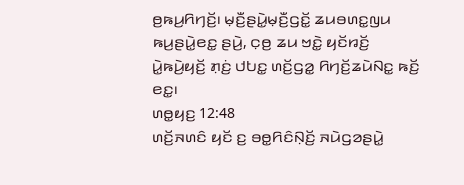ꤥ꤬ꤒꤣ꤬ꤖꤚꤢꤩ꤬꤯ ꤗ꤫ꤢꤪ꤬ꤔꤣꤧ꤭ꤗ꤫ꤢꤪ꤬ꤞꤢꤩ꤭ ꤘꤣꤋꤛꤢ꤭ꤜꤣ ꤒꤣ꤬ꤔꤣꤧ꤭ꤕꤢ꤭ ꤔꤣꤧ꤬, ꤍ꤫ꤥ꤬ ꤘꤣ ꤠꤢꤧ꤭ ꤟꤢꤩꤙꤢꤩ꤬ ꤣꤧ꤭ꤒꤣꤧ꤬ꤟꤢꤩ꤬ ꤊ꤫ꤢꤦ꤬ ꤓꤝꤢ꤭ ꤛꤢꤩ꤬ꤞꤤ꤭ ꤖꤚꤢꤩ꤬ꤘꤣꤧꤡꤢ꤭ ꤒꤢꤩ꤬ ꤕꤢ꤭꤯
ꤛꤥ꤭ꤟꤢ꤬ 12:48
ꤛꤢꤩ꤬ꤏꤛꤢꤨ ꤟꤢꤩ ꤢ꤬ ꤋꤥ꤭ꤖꤢꤨꤡ꤫ꤢꤩ꤬ ꤏꤣꤧꤞꤤꤔꤣꤧ꤭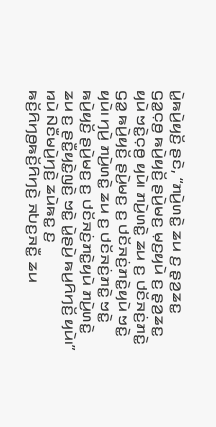ꤣꤧ꤭ꤒꤣꤧ꤬ꤟꤢꤩ꤬ ꤔꤢꤧ, “ꤊꤣꤧ꤬ꤛꤢꤧ꤭ ꤘꤣ ꤢ꤬ ꤔ꤫ꤤ꤬ꤘꤢ꤭ ꤞꤤ꤭ꤍ꤫ꤥ꤬ ꤒꤣꤧ꤬ꤟꤢꤩ꤬ ꤔꤣꤧ꤬ꤗꤢ꤬ ꤗ꤫ꤢ꤬ꤟꤣꤧ ꤢ꤬ ꤔ꤫ꤤ꤬ꤘꤢ꤭ ꤟꤣꤧ ꤠꤢꤧ꤭ꤍ꤫ꤥ꤬ ꤟꤣꤧ꤯ ꤊꤣꤧ꤬ꤛꤢꤧ꤭ ꤘꤣ ꤢ꤬ ꤓꤢꤩꤏꤢꤦ꤬ꤊꤢꤧ꤭ ꤞꤤ꤭ ꤒꤣꤧ꤬ꤟꤢꤩ꤬ ꤔꤣꤧ꤬ꤗꤢ꤬ ꤢ꤬ ꤓꤢꤩꤏꤢꤦ꤬ꤊꤢꤧ꤭ꤟꤣꤧ ꤠꤢꤧ꤭ ꤟꤣꤧ꤯ ꤚꤣꤧ꤬ ꤊꤣꤧ꤬ꤛꤢꤧ꤭ ꤘꤣ ꤢ꤬ ꤓꤢꤩꤏꤢꤦ꤬ꤊꤢꤧ꤭ ꤠꤢꤧ꤭ ꤒꤣꤧ꤬ꤟꤢꤩ꤬ ꤔꤣꤧ꤬ꤗꤢ꤬ ꤢ꤬ ꤓꤢꤩꤏꤢꤦ꤬ꤊꤢꤧ꤭ꤟꤣꤧ ꤊꤣꤧ꤬ꤛꤢꤧ꤭ ꤘꤣ ꤢ꤬ ꤔꤢꤪ꤭ꤟꤢꤧ꤭ꤜꤢꤧ꤬ ꤠꤢꤧ꤭ ꤣꤧ꤭ꤔꤣꤧ꤬ ꤒꤣ꤬ꤖꤚꤢꤩ꤬ ꤟꤣꤧ꤯”
ꤙꤣꤧ ꤡꤢꤪꤗꤣꤧ꤬ꤚꤢꤧ꤬ ꤘꤣꤧꤒꤢ꤭ ꤢ꤬ ꤒꤢꤩ꤬ꤖꤚꤥ꤬ꤒꤢꤩ꤬ꤖꤚꤢꤧ꤬ ꤏꤝꤢ꤬ꤏꤢꤪ꤭ ꤘꤣ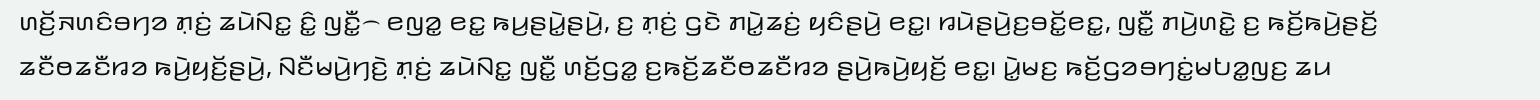ꤛꤢꤩ꤬ꤏꤛꤢꤨꤋꤚꤤ ꤊ꤫ꤢꤦ꤬ ꤘꤣꤧꤡꤢ꤭ ꤢꤨ꤭ ꤜꤢꤪ꤭꤮ ꤕꤜꤤ꤭ ꤕꤢ꤭ ꤒꤣ꤬ꤔꤣꤧ꤭ꤔꤣꤧ꤬, ꤢ꤬ ꤊ꤫ꤢꤦ꤬ ꤞꤢꤧ ꤊꤣꤧ꤭ꤘꤢꤦ꤬ ꤟꤢꤨꤔꤣꤧ꤬ ꤕꤢ꤭꤯ ꤙꤣꤧꤔꤣꤧ꤬ꤢ꤬ꤋꤢꤩ꤭ꤕꤢ꤭, ꤜꤢꤪ꤭ ꤊꤣꤧ꤬ꤛꤢꤧ꤭ ꤢ꤬ ꤒꤢꤩ꤬ꤒꤣꤧ꤬ꤔꤢꤩ꤬ ꤘꤢꤪꤥꤘꤢꤪꤙꤤ ꤒꤣꤧ꤬ꤟꤢꤩ꤬ꤔꤣꤧ꤬, ꤡꤢꤪꤗꤣꤧ꤬ꤚꤢꤧ꤬ ꤊ꤫ꤢꤦ꤬ ꤘꤣꤧꤡꤢ꤭ ꤜꤢꤪ꤭ ꤛꤢꤩ꤬ꤞꤤ꤭ ꤢ꤬ꤒꤢꤩ꤬ꤘꤢꤪꤥꤘꤢꤪꤙꤤ ꤔꤣꤧ꤬ꤒꤣꤧ꤬ꤟꤢꤩ꤬ ꤕꤢ꤭꤯ ꤣꤧ꤭ꤗꤢ꤬ ꤒꤢꤩ꤬ꤞꤤꤋꤚꤢꤦ꤭ꤗꤝꤤ꤭ꤜꤢ꤬ ꤘꤣ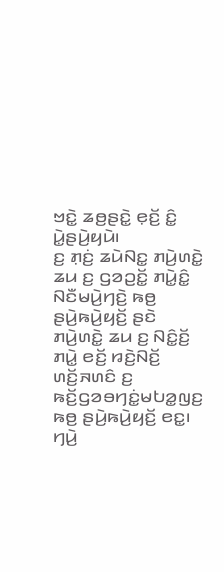ꤠꤢꤧ꤭ ꤘꤥ꤬ꤔꤢꤧ꤭ ꤕ꤫ꤢꤩ꤬ ꤢꤨ꤭ ꤣꤧ꤭ꤔꤣꤧ꤬ꤟꤣꤧ꤯
ꤢ꤬ ꤊ꤫ꤢꤦ꤬ ꤘꤣꤧꤡꤢ꤭ ꤊꤣꤧ꤬ꤛꤢꤧ꤭ ꤘꤣ ꤢ꤬ ꤞꤤꤑꤢꤩ꤭ ꤊꤣꤧ꤭ꤢꤨ꤭ ꤡꤢꤪꤗꤣꤧ꤬ꤚꤢꤧ꤬ ꤒꤥ꤬ ꤔꤣꤧ꤬ꤒꤣꤧ꤬ꤟꤢꤩ꤬ ꤔꤢꤧ ꤊꤣꤧ꤬ꤛꤢꤧ꤭ ꤘꤣ ꤢ꤬ ꤡꤢꤨ꤭ꤢꤩ꤬ ꤊꤣꤧ꤭ ꤕꤢꤩ꤬ ꤙꤢꤧ꤬ꤡꤢꤩ꤬ ꤛꤢꤩ꤬ꤏꤛꤢꤨ ꤢ꤬ ꤒꤢꤩ꤬ꤞꤤꤋꤚꤢꤦ꤭ꤗꤝꤤ꤭ꤜꤢ꤬ ꤒꤥ꤬ ꤔꤣꤧ꤬ꤒꤣꤧ꤬ꤟꤢꤩ꤬ ꤕꤢ꤭꤯
ꤚꤣꤧ꤬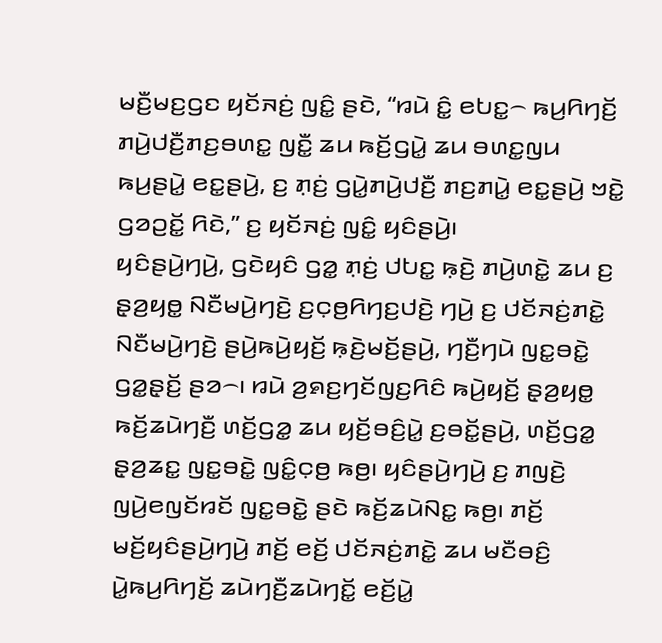ꤗꤢꤪ꤬ꤗꤢ꤬ꤞꤢ ꤟꤢꤩꤏꤢꤦ꤬ ꤜꤢꤨ꤭ ꤔꤢꤧ, “ꤙꤣꤧ ꤢꤨ꤭ ꤕꤝꤢ꤭꤮ ꤒꤣ꤬ꤖꤚꤢꤩ꤬ ꤊꤣꤧ꤬ꤓꤢꤪ꤬ꤊꤢ꤬ꤋꤛꤢ꤭ ꤜꤢꤪ꤭ ꤘꤣ ꤒꤢꤩ꤬ꤞꤣꤧ꤭ ꤘꤣ ꤋꤛꤢ꤭ꤜꤣ ꤒꤣ꤬ꤔꤣꤧ꤭ ꤕꤢ꤭ꤔꤣꤧ꤬, ꤢ꤬ ꤊ꤫ꤢꤦ꤬ ꤞꤣꤧ꤭ꤊꤣꤧ꤬ꤓꤢꤪ꤬ ꤊꤢ꤬ꤊꤣꤧ꤭ ꤕꤢ꤭ꤔꤣꤧ꤬ ꤠꤢꤧ꤭ ꤞꤤꤑꤢꤩ꤭ ꤖꤢꤧ,” ꤢ꤬ ꤟꤢꤩꤏꤢꤦ꤬ ꤜꤢꤨ꤭ ꤟꤢꤨꤔꤣꤧ꤬꤯
ꤟꤢꤨꤔꤣꤧ꤬ꤚꤣꤧ꤬, ꤞꤢꤧꤟꤢꤨ ꤞꤤ꤭ ꤊ꤫ꤢꤦ꤬ ꤓꤝꤢ꤭ ꤒ꤫ꤢꤧ꤬ ꤊꤣꤧ꤬ꤛꤢꤧ꤭ ꤘꤣ ꤢ꤬ ꤔ꤫ꤤ꤬ꤟꤥ꤭ ꤡꤢꤪꤗꤣꤧ꤬ꤚꤢꤧ꤬ ꤢ꤬ꤍ꤫ꤥ꤬ꤖꤚꤢ꤬ꤓꤢꤧ꤬ ꤚꤣꤧ꤬ ꤢ꤬ ꤓꤢꤩꤏꤢꤦ꤬ꤊꤢꤧ꤭ ꤡꤢꤪꤗꤣꤧ꤬ꤚꤢꤧ꤬ ꤔꤣꤧ꤬ꤒꤣꤧ꤬ꤟꤢꤩ꤬ ꤒ꤫ꤢꤧ꤬ꤗꤢꤩ꤬ꤔꤣꤧ꤬, ꤚꤢꤪ꤬ꤚꤣꤧ ꤜꤢ꤭ꤋꤢꤧ꤭ ꤞꤤ꤭ꤔ꤫ꤢꤩ꤬ ꤔꤤ꤮꤯ ꤙꤣꤧ ꤤ꤬ꤎꤢ꤬ꤚꤢꤩꤜꤢ꤬ꤖꤢꤨ ꤒꤣꤧ꤬ꤟꤢꤩ꤬ ꤔ꤫ꤤ꤬ꤟꤥ꤭ ꤒꤢꤩ꤬ꤘꤣꤧꤚꤢꤪ꤬ ꤛꤢꤩ꤬ꤞꤤ꤭ ꤘꤣ ꤟꤢꤩ꤬ꤋꤢꤨ꤬ꤣꤧ꤭ ꤢ꤬ꤋꤢꤩ꤭ꤔꤣꤧ꤬, ꤛꤢꤩ꤬ꤞꤤ꤭ ꤔ꤫ꤤ꤬ꤘꤢ꤭ ꤜꤢ꤭ꤋꤢꤧ꤭ ꤜꤢꤨ꤭ꤍ꤫ꤥ꤬ ꤒꤥ꤬꤯ ꤟꤢꤨꤔꤣꤧ꤬ꤚꤣꤧ꤬ ꤢ꤬ ꤊꤜꤢꤧ꤬ ꤜꤣꤧ꤬ꤕꤜꤢꤩꤙꤢꤩ ꤜꤢ꤭ꤋꤢꤧ꤭ ꤔꤢꤧ ꤒꤢꤩ꤬ꤘꤣꤧꤡꤢ꤭ ꤒꤥ꤬꤯ ꤊꤢꤩ꤬ ꤗꤢꤩ꤬ꤟꤢꤨꤔꤣꤧ꤬ꤚꤣꤧ꤬ ꤊꤢꤩ꤬ ꤕꤢꤩ꤬ ꤓꤢꤩꤏꤢꤦ꤬ꤊꤢꤧ꤭ ꤘꤣ ꤗꤢꤪꤋꤢꤨ꤬ ꤣꤧ꤭ꤒꤣ꤬ꤖꤚꤢꤩ꤬ ꤘꤣꤧꤚꤢꤪ꤬ꤘꤣꤧꤚꤢꤩ꤭ ꤕꤢꤩ꤬ꤣꤧ꤭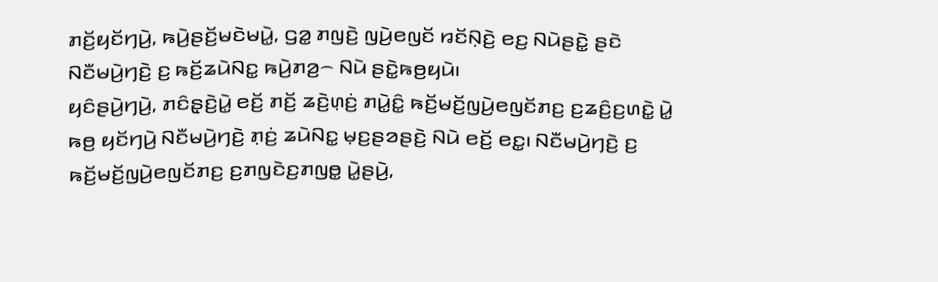ꤊꤢꤩ꤬ꤟꤢꤩꤚꤣꤧ꤬, ꤒꤣꤧ꤬ꤔꤢꤩ꤬ꤗꤢꤧꤗꤣꤧ꤭, ꤞꤤ꤭ ꤊꤜꤢꤧ꤬ ꤜꤣꤧ꤬ꤕꤜꤢꤩ ꤙꤢꤩꤡ꤫ꤢꤧ꤬ ꤕꤢ꤬ ꤡꤣꤧꤔꤢꤧ꤭ ꤔꤢꤧ ꤡꤢꤪꤗꤣꤧ꤬ꤚꤢꤧ꤬ ꤢ꤬ ꤒꤢꤩ꤬ꤘꤣꤧꤡꤢ꤭ ꤒꤣꤧ꤬ꤊꤤ꤬꤮ ꤡꤣꤧ ꤔꤢꤧ꤭ꤒꤥ꤬ꤟꤣꤧ꤯
ꤟꤢꤨꤔꤣꤧ꤬ꤚꤣꤧ꤬, ꤊꤢꤨꤔ꤫ꤢꤧ꤬ꤣꤧ꤭ ꤕꤢꤩ꤬ ꤊꤢꤩ꤬ ꤘꤢꤧ꤬ꤛ꤫ꤢꤦ꤬ ꤊꤣꤧ꤭ꤢꤨ꤭ ꤒꤢꤩ꤬ꤗꤢꤩ꤬ꤜꤣꤧ꤬ꤕꤜꤢꤩꤊꤢ꤬ ꤢ꤬ꤘꤢꤨ꤬ꤢ꤬ꤛꤢꤧ꤭ ꤣꤧ꤭ ꤒꤥ꤬ ꤟꤢꤩꤚꤣꤧ꤬ ꤡꤢꤪꤗꤣꤧ꤬ꤚꤢꤧ꤬ ꤊ꤫ꤢꤦ꤬ ꤘꤣꤧꤡꤢ꤭ ꤗ꤫ꤢ꤬ꤔꤤꤔꤢꤧ꤬ ꤡꤣꤧ ꤕꤢꤩ꤬ ꤕꤢ꤭꤯ ꤡꤢꤪꤗꤣꤧ꤬ꤚꤢꤧ꤬ ꤢ꤬ ꤒꤢꤩ꤬ꤗꤢꤩ꤬ꤜꤣꤧ꤬ꤕꤜꤢꤩꤊꤢ꤬ ꤢ꤬ꤊꤜꤢꤧꤢ꤬ꤊꤜꤥ꤭ ꤣꤧ꤭ꤔꤣꤧ꤬,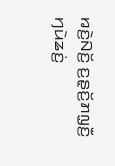ꤙꤢꤧ꤬ꤡꤢꤩ꤬ ꤢ꤬ꤔ꤫ꤢꤩ꤬ꤊꤜ꤫ꤢꤪ꤬ ꤚꤣꤧꤘꤢꤦ꤬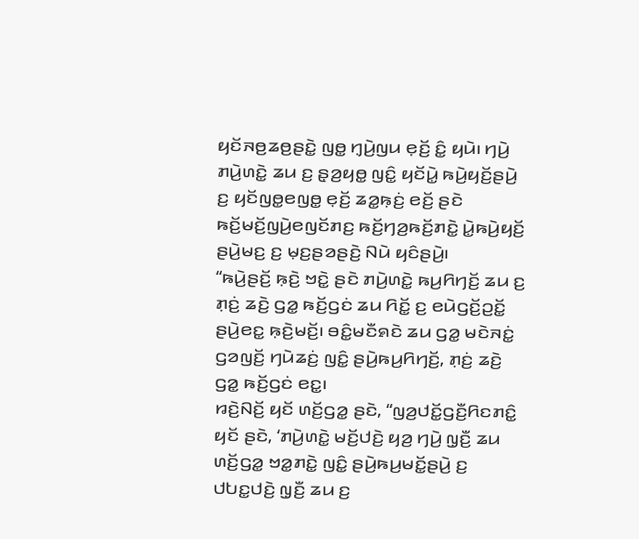ꤟꤢꤩꤏꤥ꤬ꤘꤥ꤬ꤔꤢꤧ꤭ ꤜꤥ꤭ ꤚ꤫ꤣꤧ꤬ꤜꤣ ꤕ꤫ꤢꤩ꤬ ꤢꤨ꤭ ꤟꤣꤧ꤯ ꤚꤣꤧ꤬ ꤊꤣꤧ꤬ꤛꤢꤧ꤭ ꤘꤣ ꤢ꤬ ꤔ꤫ꤤ꤬ꤟꤥ꤭ ꤜꤢꤨ꤭ ꤟꤢꤩꤣꤧ꤭ ꤒꤣꤧ꤬ꤟꤢꤩ꤬ꤔꤣꤧ꤬ ꤢ꤬ ꤟꤢꤩꤜꤥ꤭ꤕꤜꤥ꤭ ꤕ꤫ꤢꤩ꤬ ꤘꤤ꤭ꤒ꤫ꤢꤦ꤬ ꤕꤢꤩ꤬ ꤔꤢꤧ ꤒꤢꤩ꤬ꤗꤢꤩ꤬ꤜꤣꤧ꤬ꤕꤜꤢꤩꤊꤢ꤬ ꤒꤢꤩ꤬ꤚꤤ꤬ꤒꤢꤩ꤬ꤊꤢꤧ꤭ ꤣꤧ꤭ꤒꤣꤧ꤬ꤟꤢꤩ꤬ ꤔꤣꤧ꤬ꤗꤢ꤬ ꤢ꤬ ꤗ꤫ꤢ꤬ꤔꤤꤔꤢꤧ꤬ ꤡꤣꤧ ꤟꤢꤨꤔꤣꤧ꤬꤯
“ꤒꤣꤧ꤬ꤔꤢꤩ꤬ ꤒ꤫ꤢꤧ꤬ ꤠꤢꤧ꤭ ꤔꤢꤧ ꤊꤣꤧ꤬ꤛꤢꤧ꤭ ꤒꤣ꤬ꤖꤚꤢꤩ꤬ ꤘꤣ ꤢ꤬ ꤊ꤫ꤢꤦ꤬ ꤘꤢꤧ꤬ ꤞꤤ꤭ ꤒꤢꤩ꤬ꤞꤢꤦ ꤘꤣ ꤖꤢꤩ꤭ ꤢ꤬ ꤕꤣꤧꤞꤢꤩ꤬ꤑꤢꤩ꤭ ꤔꤣꤧ꤬ꤕꤢ꤭ ꤒ꤫ꤢꤧ꤬ꤗꤢꤩ꤬꤯ ꤋꤢꤨ꤭ꤗꤢꤪꤎꤢꤧ ꤘꤣ ꤞꤤ꤭ ꤗꤢꤧꤏꤢꤦ꤭ ꤞꤤꤜꤢꤩ꤬ ꤚꤣꤧꤘꤢꤦ꤬ ꤜꤢꤨ꤭ ꤔꤣꤧ꤬ꤒꤣ꤬ꤖꤚꤢꤩ꤬, ꤊ꤫ꤢꤦ꤬ ꤘꤢꤧ꤬ ꤞꤤ꤭ ꤒꤢꤩ꤬ꤞꤢꤦ ꤕꤢ꤭꤯
ꤙꤢꤧ꤬ꤡꤢꤩ꤬ ꤟꤢꤩ ꤛꤢꤩ꤬ꤞꤤ꤭ ꤔꤢꤧ, “ꤜꤤ꤬ꤓꤢꤩ꤭ꤞꤢꤪ꤬ꤖꤢꤊꤢꤨ꤭ ꤟꤢꤩ ꤔꤢꤧ, ‘ꤊꤣꤧ꤬ꤛꤢꤧ꤭ ꤗꤢꤩ꤬ꤓꤢꤧ꤬ ꤟꤤ꤬ ꤚꤣꤧ꤬ ꤜ꤫ꤢꤪ꤬ ꤘꤣ ꤛꤢꤩ꤬ꤞꤤ꤭ ꤠꤤ꤭ꤊꤢꤧ꤭ ꤜꤢꤨ꤭ ꤔꤣꤧ꤬ꤒꤣ꤬ꤗꤢꤩ꤭ꤔꤣꤧ꤬ ꤢ꤬ ꤓꤝꤢ꤭ꤓꤢꤧ꤬ ꤜ꤫ꤢꤪ꤬ ꤘꤣ ꤢ꤬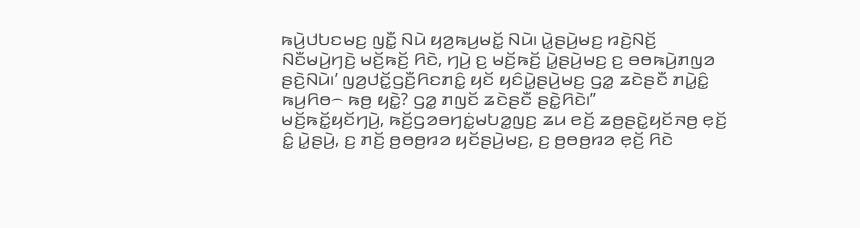ꤒꤣꤧ꤬ꤓꤝꤢꤗꤢ꤬ ꤜꤢꤪ꤭ ꤡꤣꤧ ꤟꤤ꤬ꤒꤣ꤬ꤗꤢꤩ꤭ ꤡꤣꤧ꤯ ꤣꤧ꤭ꤔꤣꤧ꤬ꤗꤢ꤬ ꤙꤢꤧ꤬ꤡꤢꤩ꤬ ꤡꤢꤪꤗꤣꤧ꤬ꤚꤢꤧ꤬ ꤗꤢꤩ꤬ꤒꤢꤩ꤬ ꤖꤢꤧ, ꤚꤣꤧ꤬ ꤢ꤬ ꤗꤢꤩ꤬ꤒꤢꤩ꤬ ꤣꤧ꤭ꤔꤣꤧ꤬ꤗꤢ꤬ ꤢ꤬ ꤋꤥꤒꤣꤧ꤬ꤊꤜꤤ ꤔꤢꤧ꤬ꤡꤣꤧ꤯’ ꤜꤤ꤬ꤓꤢꤩ꤭ꤞꤢꤪ꤬ꤖꤢꤊꤢꤨ꤭ ꤟꤢꤩ ꤟꤢꤨꤣꤧ꤭ꤔꤣꤧ꤬ꤗꤢ꤬ ꤞꤤ꤭ ꤘꤢꤧꤔꤢꤪ ꤊꤣꤧ꤭ꤢꤨ꤭ ꤒꤣ꤬ꤖꤥ꤮ ꤒꤥ꤬ ꤟꤢꤧ꤭? ꤞꤤ꤭ ꤊꤜꤢꤩ ꤘꤢꤧꤔꤢꤪ ꤔꤢꤧ꤭ꤖꤢꤧ꤯”
ꤗꤢꤩ꤬ꤒꤢꤩ꤭ꤟꤢꤩꤚꤣꤧ꤬, ꤒꤢꤩ꤬ꤞꤤꤋꤚꤢꤦ꤭ꤗꤝꤤ꤭ꤜꤢ꤬ ꤘꤣ ꤕꤢꤩ꤬ ꤘꤥ꤬ꤔꤢꤧ꤭ꤟꤢꤩꤏꤥ꤬ ꤕ꤫ꤢꤩ꤬ ꤢꤨ꤭ ꤣꤧ꤭ꤔꤣꤧ꤬, ꤢ꤬ ꤊꤢꤩ꤬ ꤥ꤬ꤥꤥ꤬ꤙꤤ ꤟꤢꤩꤔꤣꤧ꤬ꤗꤢ꤬, ꤢ꤬ ꤥ꤬ꤥꤥ꤬ꤙꤤ ꤕ꤫ꤢꤩ꤬ ꤖꤢꤧ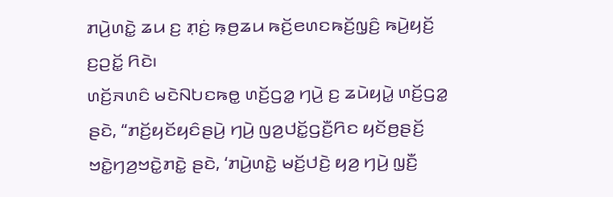ꤊꤣꤧ꤬ꤛꤢꤧ꤭ ꤘꤣ ꤢ꤬ ꤊ꤫ꤢꤦ꤬ ꤒ꤫ꤥ꤬ꤘꤣ ꤒꤢꤩ꤬ꤕꤛꤢꤒꤢꤩ꤬ꤜ꤫ꤢꤨ꤬ ꤒꤣꤧ꤬ꤟꤢꤩ꤬ ꤢ꤬ꤑꤢꤩ꤭ ꤖꤢꤧ꤯
ꤛꤢꤩ꤬ꤏꤛꤢꤨ ꤗꤢꤧꤡꤝꤢꤒꤥ꤭ ꤛꤢꤩ꤬ꤞꤤ꤭ ꤚꤣꤧ꤬ ꤢ꤬ ꤘꤣꤧꤟꤣꤧ꤭ ꤛꤢꤩ꤬ꤞꤤ꤭ ꤔꤢꤧ, “ꤊꤢꤩ꤬ꤟꤢꤩꤟꤢꤨꤔꤣꤧ꤬ ꤚꤣꤧ꤬ ꤜꤤ꤬ꤓꤢꤩ꤭ꤞꤢꤪ꤬ꤖꤢ ꤟꤢꤩꤥ꤬ꤔꤢꤩ꤬ ꤠꤢꤧ꤭ꤚꤤ꤬ꤠꤢꤧ꤭ꤊꤢꤧ꤭ ꤔꤢꤧ, ‘ꤊꤣꤧ꤬ꤛꤢꤧ꤭ ꤗꤢꤩ꤬ꤓꤢꤧ꤬ ꤟꤤ꤬ ꤚꤣꤧ꤬ ꤜ꤫ꤢꤪ꤬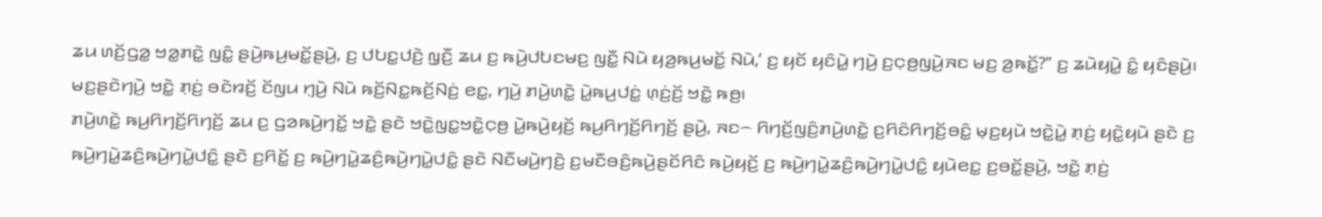ꤘꤣ ꤛꤢꤩ꤬ꤞꤤ꤭ ꤠꤤ꤭ꤊꤢꤧ꤭ ꤜꤢꤨ꤭ ꤔꤣꤧ꤬ꤒꤣ꤬ꤗꤢꤩ꤭ꤔꤣꤧ꤬, ꤢ꤬ ꤓꤝꤢ꤭ꤓꤢꤧ꤬ ꤜ꤫ꤢꤪ꤬ ꤘꤣ ꤢ꤬ ꤒꤣꤧ꤬ꤓꤝꤢꤗꤢ꤬ ꤜꤢꤪ꤭ ꤡꤣꤧ ꤟꤤ꤬ꤒꤣ꤬ꤗꤢꤩ꤭ ꤡꤣꤧ,’ ꤢ꤬ ꤟꤢꤩ ꤟꤢꤨꤣꤧ꤭ ꤚꤣꤧ꤬ ꤢ꤬ꤍ꤫ꤥ꤬ꤜꤣꤧ꤬ꤏꤢ ꤗꤢ꤬ ꤤ꤬ꤒꤢꤩ꤭?” ꤢ꤬ ꤘꤣꤧꤟꤣꤧ꤭ ꤢꤨ꤭ ꤟꤢꤨꤔꤣꤧ꤬꤯
ꤗꤢ꤬ꤔꤢꤧꤚꤣꤧ꤬ ꤠꤢꤧ꤭ ꤊ꤫ꤢꤦ꤬ ꤋꤢꤧꤙꤢꤩ꤬ ꤢꤩꤜꤣ ꤚ꤫ꤣꤧ꤬ ꤡꤣꤧ ꤒꤢꤩ꤬ꤡꤢ꤭ꤒꤢꤩ꤬ꤡꤢꤦ꤬ ꤕꤢ꤭, ꤚꤣꤧ꤬ ꤊꤣꤧ꤬ꤛꤢꤧ꤭ ꤣꤧ꤭ꤒꤣ꤬ꤓꤢꤦ꤭ ꤛ꤫ꤢꤦ꤬ꤢꤩ꤬ ꤠꤢꤧ꤭ ꤒꤥ꤬꤯
ꤊꤣꤧ꤬ꤛꤢꤧ꤭ ꤒꤣ꤬ꤖꤚꤢꤩ꤬ꤖꤚꤢꤩ꤬ ꤘꤣ ꤢ꤬ ꤞꤤꤒꤣꤧ꤬ꤚꤢꤩ꤭ ꤠꤢꤧ꤭ ꤔꤢꤧ ꤠꤢꤧ꤭ꤜꤢ꤭ꤠꤢꤧ꤭ꤍ꤫ꤥ꤬ ꤣꤧ꤭ꤒꤣꤧ꤬ꤟꤢꤩ꤬ ꤒꤣ꤬ꤖꤚꤢꤩ꤬ꤖꤚꤢꤩ꤬ ꤔꤣꤧ꤬, ꤏꤢ꤮ ꤖꤚꤢꤩ꤬ꤜꤢꤨ꤬ꤊꤣꤧ꤬ꤛꤢꤧ꤭ ꤢ꤬ꤖꤢꤨꤖꤚꤢꤩ꤬ꤋꤢꤨ꤭ ꤗ꤫ꤢ꤬ꤟꤣꤧ ꤠꤢꤧ꤭ꤣꤧ꤭ ꤊ꤫ꤢꤦ꤬ ꤟꤢꤧ꤭ꤟꤣꤧ ꤔꤢꤧ ꤢ꤬ ꤒꤣꤧ꤬ꤚꤣꤧ꤭ꤘꤢꤨ꤬ꤒꤣꤧ꤬ꤚꤣꤧ꤭ꤓꤢꤨ꤭ ꤔꤢꤧ ꤢ꤬ꤖꤢꤩ꤭ ꤢ꤬ ꤒꤣꤧ꤬ꤚꤣꤧ꤭ꤘꤢꤨ꤬ꤒꤣꤧ꤬ꤚꤣꤧ꤭ꤓꤢꤨ꤭ ꤔꤢꤧ ꤡꤢꤪꤗꤣꤧ꤬ꤚꤢꤧ꤬ ꤢ꤬ꤗꤢꤪꤋꤢꤨ꤬ꤒꤣꤧ꤬ꤔꤢꤩꤖꤢꤨ ꤒꤣꤧ꤬ꤟꤢꤩ꤬ ꤢ꤬ ꤒꤣꤧ꤬ꤚꤣꤧ꤭ꤘꤢꤨ꤬ꤒꤣꤧ꤬ꤚꤣꤧ꤭ꤓꤢꤨ꤭ ꤟꤣꤧꤕꤢ꤭ ꤢ꤬ꤋꤢꤩ꤭ꤔꤣꤧ꤬, ꤠꤢꤧ꤭ ꤊ꤫ꤢꤦ꤬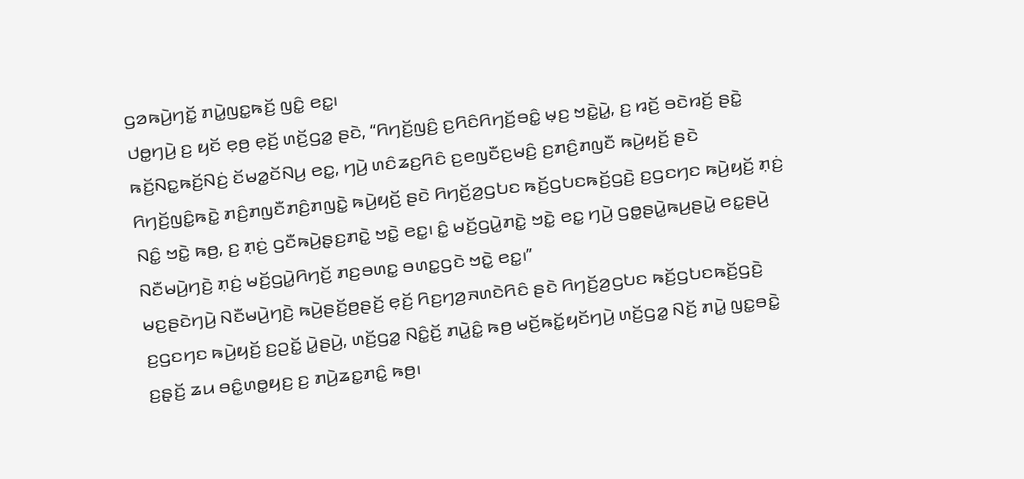ꤞꤤꤒꤣꤧ꤬ꤚꤢꤩ꤭ ꤊꤣꤧ꤭ꤜꤢ꤭ꤒꤢꤩ꤬ ꤜꤢꤨ꤭ ꤕꤢ꤭꤯
ꤓꤥ꤭ꤚꤣꤧ꤬ ꤢ꤬ ꤟꤢꤩ ꤕ꤫ꤥ꤬ ꤕ꤫ꤢꤩ꤬ ꤛꤢꤩ꤬ꤞꤤ꤭ ꤔꤢꤧ, “ꤖꤚꤢꤩ꤬ꤜꤢꤨ꤬ ꤢ꤬ꤖꤢꤨꤖꤚꤢꤩ꤬ꤋꤢꤨ꤭ ꤗ꤫ꤢ꤬ ꤠꤢꤧ꤭ꤣꤧ꤭, ꤢ꤬ ꤙꤢꤩ꤬ ꤋꤢꤧꤙꤢꤩ꤬ ꤔꤢꤧ꤭ ꤒꤢꤩ꤬ꤡꤢ꤭ꤒꤢꤩ꤬ꤡꤢꤦ꤬ ꤢꤩꤗꤤ꤭ꤢꤩꤡꤣ꤬ ꤕꤢ꤭, ꤚꤣꤧ꤬ ꤛꤢꤨꤘꤢ꤬ꤖꤢꤨ ꤢ꤬ꤕꤜꤢꤪꤢ꤬ꤗꤢꤨ꤬ ꤢ꤬ꤊꤢꤨ꤬ꤊꤜꤢꤪ ꤒꤣꤧ꤬ꤟꤢꤩ꤬ ꤔꤢꤧ ꤖꤚꤢꤩ꤬ꤜꤢꤨ꤭ꤒꤢꤧ꤭ ꤊꤢꤨ꤬ꤊꤜꤢꤪꤊꤢꤨ꤬ꤊꤜꤢꤧ꤭ ꤒꤣꤧ꤬ꤟꤢꤩ꤬ ꤔꤢꤧ ꤖꤚꤢꤩ꤬ꤤ꤬ꤞꤝꤢ ꤒꤢꤩ꤬ꤞꤝꤢꤒꤢꤩ꤬ꤞꤢꤧ꤬ ꤢ꤬ꤞꤢꤚꤢ ꤒꤣꤧ꤬ꤟꤢꤩ꤬ ꤊ꤫ꤢꤦ꤬ ꤡꤢꤨ꤭ ꤠꤢꤧ꤭ ꤒꤥ꤬, ꤢ꤬ ꤊ꤫ꤢꤦ꤬ ꤞꤢꤪꤒꤣꤧ꤬ꤔ꤫ꤢ꤬ꤊꤢꤧ꤭ ꤠꤢꤧ꤭ ꤕꤢ꤭꤯ ꤢꤨ꤭ ꤗꤢꤩ꤬ꤞꤣꤧ꤭ꤊꤢꤧ꤭ ꤠꤢꤧ꤭ ꤕꤢ꤭ ꤚꤣꤧ꤬ ꤞꤥ꤭ꤔꤣꤧ꤭ꤒꤣ꤬ꤔꤣꤧ꤭ ꤕꤢ꤭ꤔꤣꤧ꤬ ꤡꤢꤪꤗꤣꤧ꤬ꤚꤢꤧ꤬ ꤊ꤫ꤢꤦ꤬ ꤗꤢꤩ꤬ꤞꤣꤧ꤭ꤖꤚꤢꤩ꤬ ꤊꤢ꤬ꤋꤛꤢ꤭ ꤋꤛꤢ꤭ꤞꤢꤧ ꤠꤢꤧ꤭ ꤕꤢ꤭꤯”
ꤗꤢ꤬ꤔꤢꤧꤚꤣꤧ꤬ ꤡꤢꤪꤗꤣꤧ꤬ꤚꤢꤧ꤬ ꤒꤣꤧ꤬ꤔꤢꤩ꤬ꤥ꤬ꤔꤢꤩ꤬ ꤕ꤫ꤢꤩ꤬ ꤖꤢ꤬ꤚꤤ꤬ꤏꤛꤢꤧꤖꤢꤨ ꤔꤢꤧ ꤖꤚꤢꤩ꤬ꤤ꤬ꤞꤝꤢ ꤒꤢꤩ꤬ꤞꤝꤢꤒꤢꤩ꤬ꤞꤢꤧ꤬ ꤢ꤬ꤞꤢꤚꤢ ꤒꤣꤧ꤬ꤟꤢꤩ꤬ ꤢ꤬ꤑꤢꤩ꤭ ꤣꤧ꤭ꤔꤣꤧ꤬, ꤛꤢꤩ꤬ꤞꤤ꤭ ꤡꤢꤨ꤭ꤢꤩ꤬ ꤊꤣꤧ꤭ꤢꤨ꤭ ꤒꤥ꤬ ꤗꤢꤩ꤬ꤒꤢꤩ꤭ꤟꤢꤩꤚꤣꤧ꤬ ꤛꤢꤩ꤬ꤞꤤ꤭ ꤡꤢꤩ꤬ ꤊꤣꤧ꤭ ꤜꤢ꤭ꤋꤢꤧ꤭ ꤢ꤬ꤔ꤫ꤢꤩ꤬ ꤘꤣ ꤋꤢꤨ꤭ꤛꤥ꤭ꤟꤢ꤬ ꤢ꤬ ꤊꤣꤧ꤬ꤘꤢ꤭ꤊꤢꤨ꤭ ꤒꤥ꤬꤯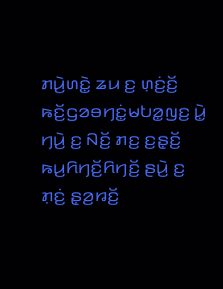ꤊꤣꤧ꤬ꤛꤢꤧ꤭ ꤘꤣ ꤢ꤬ ꤛ꤫ꤢꤦ꤬ꤢꤩ꤬ ꤒꤢꤩ꤬ꤞꤤꤋꤚꤢꤦ꤭ꤗꤝꤤ꤭ꤜꤢ꤬ ꤣꤧ꤭ ꤚꤣꤧ꤬ ꤢ꤬ ꤡꤢꤩ꤬ ꤊꤢ꤬ ꤢ꤬ꤔ꤫ꤢꤩ꤬ ꤒꤣ꤬ꤖꤚꤢꤩ꤬ꤖꤚꤢꤩ꤬ ꤔꤣꤧ꤬ ꤢ꤬ ꤊ꤫ꤢꤦ꤬ ꤔ꤫ꤤ꤬ꤙꤢꤩ꤬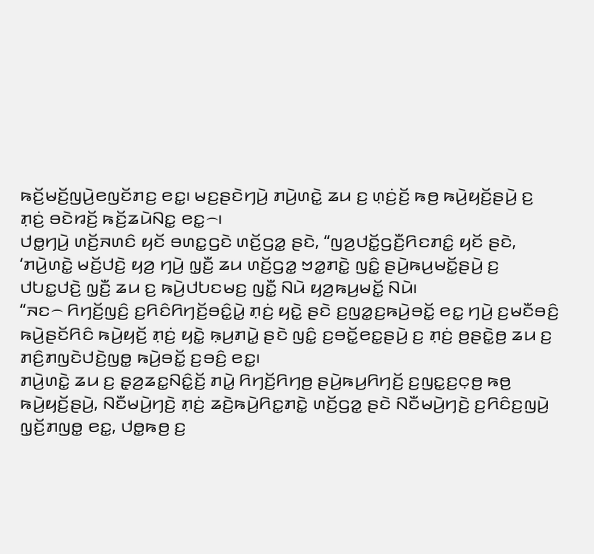ꤒꤢꤩ꤬ꤗꤢꤩ꤬ꤜꤣꤧ꤬ꤕꤜꤢꤩꤊꤢ꤬ ꤕꤢ꤭꤯ ꤗꤢ꤬ꤔꤢꤧꤚꤣꤧ꤬ ꤊꤣꤧ꤬ꤛꤢꤧ꤭ ꤘꤣ ꤢ꤬ ꤛ꤫ꤢꤦ꤬ꤢꤩ꤬ ꤒꤥ꤬ ꤒꤣꤧ꤬ꤟꤢꤩ꤬ꤔꤣꤧ꤬ ꤢ꤬ ꤊ꤫ꤢꤦ꤬ ꤋꤢꤧꤙꤢꤩ꤬ ꤒꤢꤩ꤬ꤘꤣꤧꤡꤢ꤭ ꤕꤢ꤭꤮꤯
ꤓꤥ꤭ꤚꤣꤧ꤬ ꤛꤢꤩ꤬ꤏꤛꤢꤨ ꤟꤢꤩ ꤋꤛꤢ꤭ꤞꤢꤧ ꤛꤢꤩ꤬ꤞꤤ꤭ ꤔꤢꤧ, “ꤜꤤ꤬ꤓꤢꤩ꤭ꤞꤢꤪ꤬ꤖꤢꤊꤢꤨ꤭ ꤟꤢꤩ ꤔꤢꤧ, ‘ꤊꤣꤧ꤬ꤛꤢꤧ꤭ ꤗꤢꤩ꤬ꤓꤢꤧ꤬ ꤟꤤ꤬ ꤚꤣꤧ꤬ ꤜ꤫ꤢꤪ꤬ ꤘꤣ ꤛꤢꤩ꤬ꤞꤤ꤭ ꤠꤤ꤭ꤊꤢꤧ꤭ ꤜꤢꤨ꤭ ꤔꤣꤧ꤬ꤒꤣ꤬ꤗꤢꤩ꤭ꤔꤣꤧ꤬ ꤢ꤬ ꤓꤝꤢ꤭ꤓꤢꤧ꤬ ꤜ꤫ꤢꤪ꤬ ꤘꤣ ꤢ꤬ ꤒꤣꤧ꤬ꤓꤝꤢꤗꤢ꤬ ꤜꤢꤪ꤭ ꤡꤣꤧ ꤟꤤ꤬ꤒꤣ꤬ꤗꤢꤩ꤭ ꤡꤣꤧ꤯
“ꤏꤢ꤮ ꤖꤚꤢꤩ꤬ꤜꤢꤨ꤬ ꤢ꤬ꤖꤢꤨꤖꤚꤢꤩ꤬ꤋꤢꤨ꤭ꤣꤧ꤭ ꤊ꤫ꤢꤦ꤬ ꤟꤢꤧ꤭ ꤔꤢꤧ ꤢ꤬ꤜꤤ꤭ꤢ꤬ꤒꤣꤧ꤬ꤋꤢꤩ꤭ ꤕꤢ꤭ ꤚꤣꤧ꤬ ꤢ꤬ꤗꤢꤪꤋꤢꤨ꤬ ꤒꤣꤧ꤬ꤔꤢꤩꤖꤢꤨ ꤒꤣꤧ꤬ꤟꤢꤩ꤬ ꤊ꤫ꤢꤦ꤬ ꤟꤢꤧ꤭ ꤒ꤫ꤣ꤬ꤊꤣꤧ꤭ ꤔꤢꤧ ꤜꤢꤨ꤭ ꤢ꤬ꤋꤢꤩ꤭ꤕꤢ꤭ꤔꤣꤧ꤬ ꤢ꤬ ꤊ꤫ꤢꤦ꤬ ꤥ꤬ꤔꤢꤧ꤭ꤥ꤬ ꤘꤣ ꤢ꤬ ꤊꤢꤨ꤬ꤊꤜꤢꤧꤓꤢꤧ꤬ꤜꤥ꤭ ꤒꤣꤧ꤬ꤋꤢꤩ꤭ ꤢ꤬ꤋꤢꤨ꤬ ꤕꤢ꤭꤯
ꤊꤣꤧ꤬ꤛꤢꤧ꤭ ꤘꤣ ꤢ꤬ ꤔ꤫ꤤ꤬ꤘꤢ꤭ꤡꤢꤨ꤭ꤢꤩ꤬ ꤊꤣꤧ꤭ ꤖꤚꤢꤩ꤬ꤖꤚꤥ꤬ ꤔꤣꤧ꤬ꤒꤣ꤬ꤖꤚꤢꤩ꤬ ꤢ꤬ꤜꤢ꤭ꤢ꤬ꤍ꤫ꤥ꤬ ꤒꤥ꤬ ꤒꤣꤧ꤬ꤟꤢꤩ꤬ꤔꤣꤧ꤬, ꤡꤢꤪꤗꤣꤧ꤬ꤚꤢꤧ꤬ ꤊ꤫ꤢꤦ꤬ ꤘꤢꤧ꤬ꤒꤣꤧ꤬ꤖꤢ꤭ꤊꤢꤧ꤭ ꤛꤢꤩ꤬ꤞꤤ꤭ ꤔꤢꤧ ꤡꤢꤪꤗꤣꤧ꤬ꤚꤢꤧ꤬ ꤢ꤬ꤖꤢꤨꤢ꤬ꤜꤣꤧ꤬ ꤜ꤫ꤢꤩ꤬ꤊꤜꤥ꤭ ꤕꤢ꤭, ꤓꤥ꤭ꤒꤥ꤬ ꤢ꤬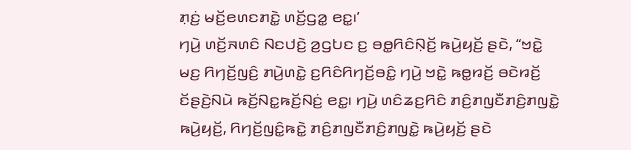ꤊ꤫ꤢꤦ꤬ ꤗꤢꤩ꤬ꤕꤛꤢꤊꤢꤧ꤭ ꤛꤢꤩ꤬ꤞꤤ꤭ ꤕꤢ꤭꤯’
ꤚꤣꤧ꤬ ꤛꤢꤩ꤬ꤏꤛꤢꤨ ꤡꤢꤓꤢꤧ꤬ ꤤ꤬ꤞꤝꤢ ꤢ꤬ ꤋꤥ꤭ꤖꤢꤨꤡ꤫ꤢꤩ꤬ ꤒꤣꤧ꤬ꤟꤢꤩ꤬ ꤔꤢꤧ, “ꤠꤢꤧ꤭ ꤗꤢ꤬ ꤖꤚꤢꤩ꤬ꤜꤢꤨ꤬ ꤊꤣꤧ꤬ꤛꤢꤧ꤭ ꤢ꤬ꤖꤢꤨꤖꤚꤢꤩ꤬ꤋꤢꤨ꤭ ꤚꤣꤧ꤬ ꤠꤢꤧ꤭ ꤒꤥ꤭ꤙꤢꤩ꤬ ꤋꤢꤧꤙꤢꤩ꤬ ꤢꤩꤔꤢꤧ꤬ꤡꤣꤧ ꤒꤢꤩ꤬ꤡꤢ꤭ꤒꤢꤩ꤬ꤡꤢꤦ꤬ ꤕꤢ꤭꤯ ꤚꤣꤧ꤬ ꤛꤢꤨꤘꤢ꤬ꤖꤢꤨ ꤊꤢꤨ꤬ꤊꤜꤢꤪꤊꤢꤨ꤬ꤊꤜꤢꤧ꤭ ꤒꤣꤧ꤬ꤟꤢꤩ꤬, ꤖꤚꤢꤩ꤬ꤜꤢꤨ꤭ꤒꤢꤧ꤭ ꤊꤢꤨ꤬ꤊꤜꤢꤪꤊꤢꤨ꤬ꤊꤜꤢꤧ꤭ ꤒꤣꤧ꤬ꤟꤢꤩ꤬ ꤔꤢꤧ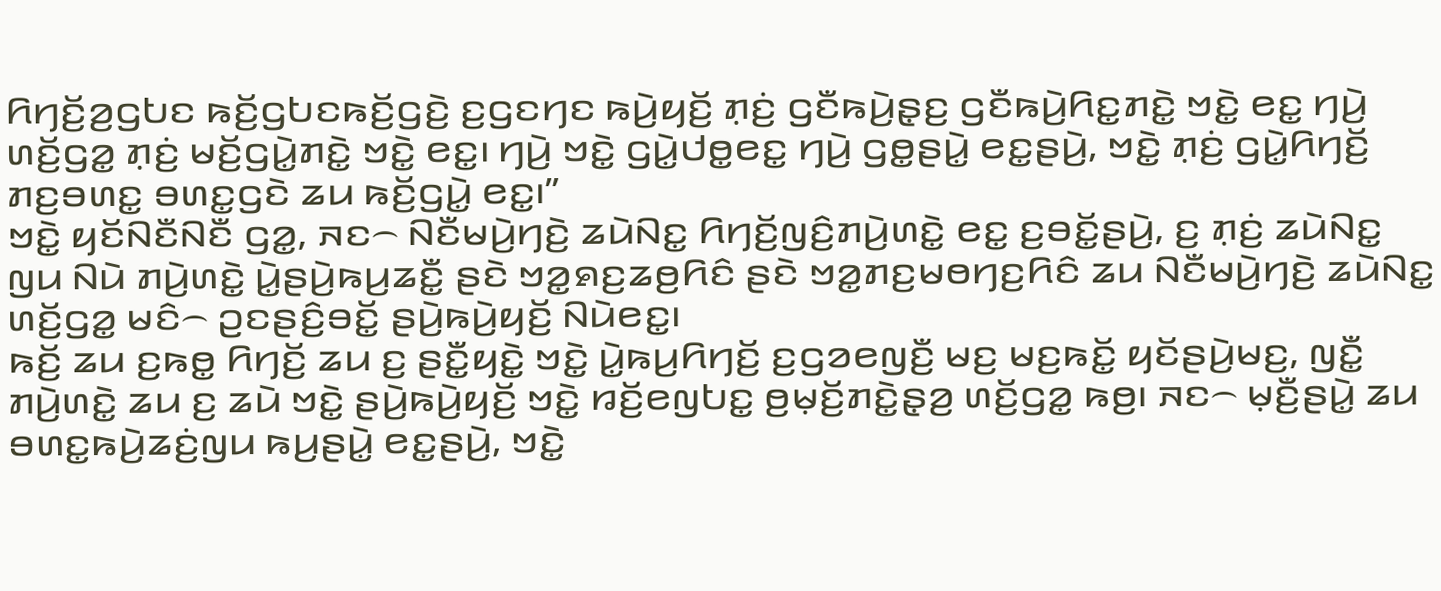ꤖꤚꤢꤩ꤬ꤤ꤬ꤞꤝꤢ ꤒꤢꤩ꤬ꤞꤝꤢꤒꤢꤩ꤬ꤞꤢꤧ꤬ ꤢ꤬ꤞꤢꤚꤢ ꤒꤣꤧ꤬ꤟꤢꤩ꤬ ꤊ꤫ꤢꤦ꤬ ꤞꤢꤪꤒꤣꤧ꤬ꤔ꤫ꤢ꤬ ꤞꤢꤪꤒꤣꤧ꤬ꤖꤢ꤭ꤊꤢꤧ꤭ ꤠꤢꤧ꤭ ꤕꤢ꤭ ꤚꤣꤧ꤬ ꤛꤢꤩ꤬ꤞꤤ꤭ ꤊ꤫ꤢꤦ꤬ ꤗꤢꤩ꤬ꤞꤣꤧ꤭ꤊꤢꤧ꤭ ꤠꤢꤧ꤭ ꤕꤢ꤭꤯ ꤚꤣꤧ꤬ ꤠꤢꤧ꤭ ꤞꤣꤧ꤭ꤓꤥ꤭ꤕꤢ꤭ ꤚꤣꤧ꤬ ꤞꤥ꤭ꤔꤣꤧ꤭ ꤕꤢ꤭ꤔꤣꤧ꤬, ꤠꤢꤧ꤭ ꤊ꤫ꤢꤦ꤬ ꤞꤣꤧ꤭ꤖꤚꤢꤩ꤬ ꤊꤢ꤬ꤋꤛꤢ꤭ ꤋꤛꤢ꤭ꤞꤢꤧ ꤘꤣ ꤒꤢꤩ꤬ꤞꤣꤧ꤭ ꤕꤢ꤭꤯”
ꤠꤢꤧ꤭ ꤟꤢꤩꤡꤢꤪꤡꤢꤪ ꤞꤤ꤭, ꤏꤢ꤮ ꤡꤢꤪꤗꤣꤧ꤬ꤚꤢꤧ꤬ ꤘꤣꤧꤡꤢ꤭ ꤖꤚꤢꤩ꤬ꤜꤢꤨ꤬ꤊꤣꤧ꤬ꤛꤢꤧ꤭ ꤕꤢ꤭ ꤢ꤬ꤋꤢꤩ꤭ꤔꤣꤧ꤬, ꤢ꤬ ꤊ꤫ꤢꤦ꤬ ꤘꤣꤧꤡꤢ꤭ ꤜꤣ ꤡꤣꤧ ꤊꤣꤧ꤬ꤛꤢꤧ꤭ ꤣꤧ꤭ꤔꤣꤧ꤬ꤒꤣ꤬ꤘꤢꤪ꤭ ꤔꤢꤧ ꤠꤤ꤭ꤎꤢ꤬ꤘꤥ꤬ꤖꤢꤨ ꤔꤢꤧ ꤠꤤ꤭ꤊꤢ꤬ꤗꤥꤚꤢ꤬ꤖꤢꤨ ꤘꤣ ꤡꤢꤪꤗꤣꤧ꤬ꤚꤢꤧ꤬ ꤘꤣꤧꤡꤢ꤭ ꤛꤢꤩ꤬ꤞꤤ꤭ ꤗꤢꤨ꤮ ꤑꤢꤔꤢꤨ꤬ꤋꤢꤩ꤭ ꤔꤣꤧ꤬ꤒꤣꤧ꤬ꤟꤢꤩ꤬ ꤡꤣꤧꤕꤢ꤭꤯
ꤒꤢꤩ꤬ ꤘꤣ ꤢ꤬ꤒꤥ꤭ ꤖꤚꤢꤩ꤬ ꤘꤣ ꤢ꤬ ꤔꤢꤪ꤭ꤟꤢꤧ꤭ ꤠꤢꤧ꤭ ꤣꤧ꤭ꤒꤣ꤬ꤖꤚꤢꤩ꤬ ꤢ꤬ꤞꤤꤕꤜꤢꤪ꤬ ꤗꤢ꤬ ꤗꤢ꤬ꤒꤢꤩ꤭ ꤟꤢꤩꤔꤣꤧ꤬ꤗꤢ꤬, ꤜꤢꤪ꤭ ꤊꤣꤧ꤬ꤛꤢꤧ꤭ ꤘꤣ ꤢ꤬ ꤘꤣꤧ ꤠꤢꤧ꤭ ꤔꤣꤧ꤬ꤒꤣꤧ꤬ꤟꤢꤩ꤬ ꤠꤢꤧ꤭ ꤙꤢꤩ꤬ꤕꤜꤝꤢ꤭ ꤥ꤬ꤗ꤫ꤢꤩ꤬ꤊꤢꤧ꤭ꤔ꤫ꤤ꤬ ꤛꤢꤩ꤬ꤞꤤ꤭ ꤒꤥ꤬꤯ ꤏꤢ꤮ ꤗ꤫ꤢꤪ꤬ꤔꤣꤧ꤭ ꤘꤣ ꤋꤛꤢ꤭ꤒꤣꤧ꤬ꤘꤢꤦ꤬ꤜꤣ ꤒꤣ꤬ꤔꤣꤧ꤭ ꤕꤢ꤭ꤔꤣꤧ꤬, ꤠꤢꤧ꤭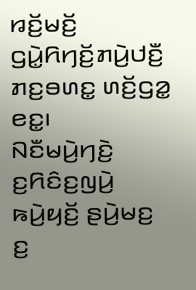ꤙꤢꤩ꤬ꤗꤢꤩ꤬ ꤞꤣꤧ꤭ꤖꤚꤢꤩ꤬ꤊꤣꤧ꤬ꤓꤢꤪ꤬ ꤊꤢ꤬ꤋꤛꤢ꤭ ꤛꤢꤩ꤬ꤞꤤ꤭ ꤕꤢ꤭꤯
ꤡꤢꤪꤗꤣꤧ꤬ꤚꤢꤧ꤬ ꤢ꤬ꤖꤢꤨꤢ꤬ꤜꤣꤧ꤬ ꤒꤣꤧ꤬ꤟꤢꤩ꤬ ꤔꤣꤧ꤬ꤗꤢ꤬ ꤢ꤬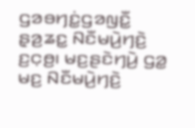ꤞꤤꤋꤚꤢꤦ꤭ꤞꤤꤜꤢꤪ꤭ ꤔ꤫ꤤ꤬ꤘꤢ꤭ ꤡꤢꤪꤗꤣꤧ꤬ꤚꤢꤧ꤬ ꤢ꤬ꤍ꤫ꤥ꤬꤯ ꤗꤢ꤬ꤔꤢꤧꤚꤣꤧ꤬ ꤞꤤ꤭ ꤗꤢ꤬ ꤡꤢꤪꤗꤣꤧ꤬ꤚꤢꤧ꤬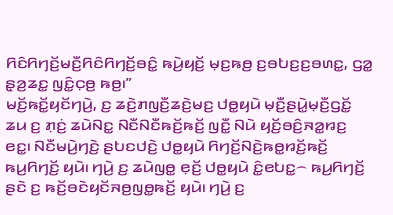ꤖꤢꤨꤖꤚꤢꤩ꤬ꤗꤢꤪ꤬ꤖꤢꤨꤖꤚꤢꤩ꤬ꤋꤢꤨ꤭ ꤒꤣꤧ꤬ꤟꤢꤩ꤬ ꤗ꤫ꤢ꤬ꤒꤥ꤬ ꤢ꤬ꤋꤝꤢ꤬ꤢ꤬ꤋꤛꤢ꤭, ꤞꤤ꤭ ꤔ꤫ꤤ꤬ꤘꤢ꤭ ꤜꤢꤨ꤭ꤍ꤫ꤥ꤬ ꤒꤥ꤬꤯”
ꤗꤢꤩ꤬ꤒꤢꤩ꤭ꤟꤢꤩꤚꤣꤧ꤬, ꤢ꤬ ꤘꤢꤧ꤬ꤊꤜꤢꤪ꤬ꤘꤢꤧ꤬ꤗꤢ꤬ ꤓꤥ꤭ꤟꤣꤧ ꤗ꤫ꤢꤪ꤬ꤔꤣꤧ꤭ꤗ꤫ꤢꤪ꤬ꤞꤢꤩ꤭ ꤘꤣ ꤢ꤬ ꤊ꤫ꤢꤦ꤬ ꤘꤣꤧꤡꤢ꤭ ꤡꤢꤪꤡꤢꤪꤒꤢꤩ꤬ꤒꤢꤩ꤬ ꤜꤢꤪ꤭ ꤡꤣꤧ ꤟꤢꤩ꤬ꤋꤢꤨ꤬ꤏꤤ꤭ꤙꤢ꤬ ꤕꤢ꤭꤯ ꤡꤢꤪꤗꤣꤧ꤬ꤚꤢꤧ꤬ ꤔꤝꤢꤓꤢꤧ꤬ ꤓꤥ꤭ꤟꤣꤧ ꤖꤚꤢꤩ꤬ꤡꤢꤧ꤬ꤒꤥ꤭ꤙꤢꤩ꤬ꤒꤢꤩ꤬ ꤒꤣ꤬ꤖꤚꤢꤩ꤬ ꤟꤣꤧ꤯ ꤚꤣꤧ꤬ ꤢ꤬ ꤘꤣꤧꤜꤥ꤭ ꤕ꤫ꤢꤩ꤬ ꤓꤥ꤭ꤟꤣꤧ ꤢꤨ꤭ꤕꤝꤢ꤭꤮ ꤒꤣ꤬ꤖꤚꤢꤩ꤬ ꤔꤢꤧ ꤢ꤬ ꤒꤢꤩ꤬ꤋꤢꤧꤟꤢꤩꤏꤥ꤬ꤜꤥ꤭ꤒꤢꤩ꤬ ꤟꤣꤧ꤯ ꤚꤣꤧ꤬ ꤢ꤬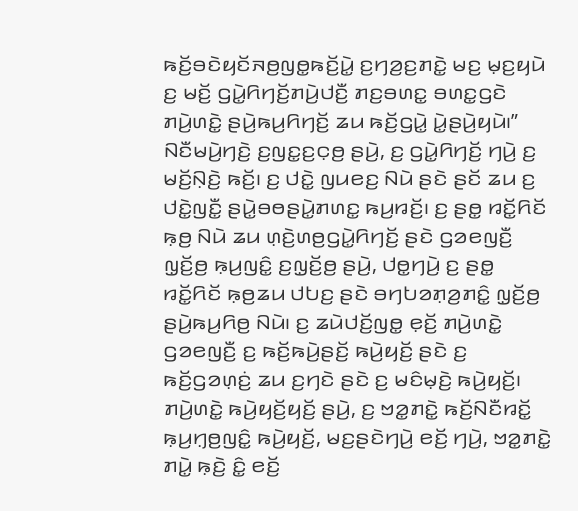ꤒꤢꤩ꤬ꤋꤢꤧꤟꤢꤩꤏꤥ꤬ꤜꤥ꤭ꤒꤢꤩ꤬ꤣꤧ꤭ ꤢ꤬ꤚꤤ꤬ꤢ꤬ꤊꤢꤧ꤭ ꤗꤢ꤬ ꤗ꤫ꤢ꤬ꤟꤣꤧ ꤢ꤬ ꤗꤢꤩ꤬ ꤞꤣꤧ꤭ꤖꤚꤢꤩ꤬ꤊꤣꤧ꤬ꤓꤢꤪ꤬ ꤊꤢ꤬ꤋꤛꤢ꤭ ꤋꤛꤢ꤭ꤞꤢꤧ ꤊꤣꤧ꤬ꤛꤢꤧ꤭ ꤔꤣꤧ꤬ꤒꤣ꤬ꤖꤚꤢꤩ꤬ ꤘꤣ ꤒꤢꤩ꤬ꤞꤣꤧ꤭ ꤣꤧ꤭ꤔꤣꤧ꤬ꤟꤣꤧ꤯”
ꤡꤢꤪꤗꤣꤧ꤬ꤚꤢꤧ꤬ ꤢ꤬ꤜꤢ꤭ꤢ꤬ꤍ꤫ꤥ꤬ ꤔꤣꤧ꤬, ꤢ꤬ ꤞꤣꤧ꤭ꤖꤚꤢꤩ꤬ ꤚꤣꤧ꤬ ꤢ꤬ ꤗꤢꤩ꤬ꤡ꤫ꤢꤧ꤬ ꤒꤢꤩ꤬꤯ ꤢ꤬ ꤓꤢꤧ꤭ ꤜꤣꤕꤢ꤬ ꤡꤣꤧ ꤔꤢꤧ ꤔꤢꤩ ꤘꤣ ꤢ꤬ ꤓꤢꤧ꤭ꤜꤢꤪ꤭ ꤔꤣꤧ꤭ꤋꤥꤔꤣꤧ꤭ꤊꤛꤢ꤭ ꤒꤣ꤬ꤙꤢꤩ꤬꤯ ꤢ꤬ ꤔꤥ꤭ ꤙꤢꤩ꤭ꤖꤢꤩ ꤒ꤫ꤥ꤬ ꤡꤣꤧ ꤘꤣ ꤛ꤫ꤢꤧ꤬ꤛꤥ꤬ꤞꤣꤧ꤭ꤖꤚꤢꤩ꤬ ꤔꤢꤧ ꤞꤤꤕꤜꤢꤪ꤬ ꤜ꤫ꤢꤩ꤬ꤥ꤬ ꤒ꤫ꤣ꤬ꤜꤢꤨ꤭ ꤢ꤬ꤜ꤫ꤢꤩ꤬ꤥ꤬ ꤔꤣꤧ꤬, ꤓꤥ꤭ꤚꤣꤧ꤬ ꤢ꤬ ꤔꤥ꤭ ꤙꤢꤩ꤭ꤖꤢꤩ ꤒ꤫ꤥ꤬ꤘꤣ ꤓꤝꤢ꤬ ꤔꤢꤧ ꤋꤚꤝꤤꤊ꤫ꤤ꤬ꤊꤢꤨ꤭ ꤜ꤫ꤢꤩ꤬ꤥ꤬ ꤔꤣꤧ꤬ꤒꤣ꤬ꤖꤥ꤬ ꤡꤣꤧ꤯ ꤢ꤬ ꤘꤣꤧꤓꤢꤩ꤬ꤜꤥ꤭ ꤕ꤫ꤢꤩ꤬ ꤊꤣꤧ꤬ꤛꤢꤧ꤭ ꤞꤤꤕꤜꤢꤪ꤬ ꤢ꤬ ꤒꤢꤩ꤬ꤒꤣꤧ꤬ꤔꤢꤩ꤬ ꤒꤣꤧ꤬ꤟꤢꤩ꤬ ꤔꤢꤧ ꤢ꤬ ꤒꤢꤩ꤬ꤞꤤꤛ꤫ꤢꤦ꤬ ꤘꤣ ꤢ꤬ꤚꤢꤧ ꤔꤢꤧ ꤢ꤬ ꤗꤢꤨꤗ꤫ꤢꤧ꤬ ꤒꤣꤧ꤬ꤟꤢꤩ꤬꤯
ꤊꤣꤧ꤬ꤛꤢꤧ꤭ ꤒꤣꤧ꤬ꤟꤢꤩ꤬ꤟꤢꤩ꤬ ꤔꤣꤧ꤬, ꤢ꤬ ꤠꤤ꤭ꤊꤢꤧ꤭ ꤒꤢꤩ꤬ꤡꤢꤪꤙꤢꤩ꤭ ꤒ꤫ꤣ꤬ꤚ꤫ꤥ꤬ꤜꤢꤨ꤭ ꤒꤣꤧ꤬ꤟꤢꤩ꤬, ꤗꤢ꤬ꤔꤢꤧꤚꤣꤧ꤬ ꤕꤢꤩ꤬ ꤚꤣꤧ꤬, ꤠꤤ꤭ꤊꤢꤧ꤭ ꤊꤣꤧ꤭ ꤒ꤫ꤢꤧ꤬ ꤢꤨ꤭ ꤕꤢꤩ꤬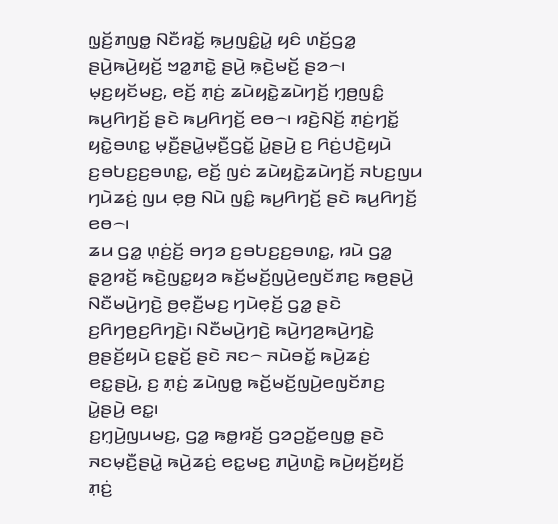ꤜ꤫ꤢꤩ꤬ꤊꤜꤥ꤭ ꤡꤢꤪꤙꤢꤩ꤭ ꤒ꤫ꤣ꤬ꤜꤢꤨ꤭ꤣꤧ꤭ ꤟꤢꤨ ꤛꤢꤩ꤬ꤞꤤ꤭ ꤔꤣꤧ꤬ꤒꤣꤧ꤬ꤟꤢꤩ꤬ ꤠꤤ꤭ꤊꤢꤧ꤭ ꤔꤣꤧ꤬ ꤒ꤫ꤢꤧ꤬ꤗꤢꤩ꤬ ꤔꤤ꤮꤯ ꤗ꤫ꤢ꤬ꤟꤢꤩꤗꤢ꤬, ꤕꤢꤩ꤬ ꤊ꤫ꤢꤦ꤬ ꤘꤣꤧꤟꤢꤧ꤭ꤘꤣꤧꤚꤢꤩ꤬ ꤚ꤫ꤥ꤬ꤜꤢꤨ꤭ ꤒꤣ꤬ꤖꤚꤢꤩ꤬ ꤔꤢꤧ ꤒꤣ꤬ꤖꤚꤢꤩ꤬ ꤕꤥ꤮꤯ ꤙꤢꤧ꤬ꤡꤢꤩ꤬ ꤊ꤫ꤢꤦ꤬ꤚꤢꤩ꤭ ꤟꤢꤧ꤭ꤋꤛꤢ꤭ ꤗ꤫ꤢꤪ꤬ꤔꤣꤧ꤭ꤗ꤫ꤢꤪ꤬ꤞꤢꤩ꤭ ꤣꤧ꤭ꤔꤣꤧ꤬ ꤢ꤬ ꤖꤢꤦ꤬ꤓꤢꤧ꤬ꤟꤣꤧ ꤢ꤬ꤋꤝꤢ꤬ꤢ꤬ꤋꤛꤢ꤭, ꤕꤢꤩ꤬ ꤜꤢꤦ ꤘꤣꤧꤟꤢꤧ꤭ꤘꤣꤧꤚꤢꤩ꤬ ꤏꤝꤢ꤬ꤜꤣ ꤚꤣꤧꤘꤢꤦ꤬ ꤜꤣ ꤕ꤫ꤥ꤬ ꤡꤣꤧ ꤜꤢꤨ꤭ ꤒꤣ꤬ꤖꤚꤢꤩ꤬ ꤔꤢꤧ ꤒꤣ꤬ꤖꤚꤢꤩ꤬ ꤕꤥ꤮꤯
ꤘꤣ ꤞꤤ꤭ ꤛ꤫ꤢꤦ꤬ꤢꤩ꤬ ꤋꤚꤤ ꤢ꤬ꤋꤝꤢ꤬ꤢ꤬ꤋꤛꤢ꤭, ꤙꤣꤧ ꤞꤤ꤭ ꤔ꤫ꤤ꤬ꤙꤢꤩ꤬ ꤒꤢꤧ꤬ꤜꤢ꤭ꤟꤤ ꤒꤢꤩ꤬ꤗꤢꤩ꤬ꤜꤣꤧ꤬ꤕꤜꤢꤩꤊꤢ꤬ ꤒꤥ꤬ꤔꤣꤧ꤬ ꤡꤢꤪꤗꤣꤧ꤬ꤚꤢꤧ꤬ ꤥ꤬ꤕ꤫ꤢꤪ꤬ꤗꤢ꤬ ꤚꤣꤧꤕ꤫ꤢꤩ꤬ ꤞꤤ꤭ ꤔꤢꤧ ꤢ꤬ꤖꤚꤥ꤬ꤢ꤬ꤖꤚꤢꤧ꤬꤯ ꤡꤢꤪꤗꤣꤧ꤬ꤚꤢꤧ꤬ ꤒꤣꤧ꤬ꤚꤤ꤬ꤒꤣꤧ꤬ꤚꤢꤧ꤭ ꤥ꤬ꤔꤢꤩ꤬ꤟꤣꤧ ꤢ꤬ꤔ꤫ꤢꤩ꤬ ꤔꤢꤧ ꤏꤢ꤮ ꤏꤣꤧꤋꤢꤩ꤭ ꤒꤣꤧ꤬ꤘꤢꤦ꤬ ꤕꤢ꤭ꤔꤣꤧ꤬, ꤢ꤬ ꤊ꤫ꤢꤦ꤬ ꤘꤣꤧꤜꤥ꤭ ꤒꤢꤩ꤬ꤗꤢꤩ꤬ꤜꤣꤧ꤬ꤕꤜꤢꤩꤊꤢ꤬ ꤣꤧ꤭ꤔꤣꤧ꤬ ꤕꤢ꤭꤯
ꤢ꤬ꤚ꤫ꤣꤧ꤬ꤜꤣꤗꤢ꤬, ꤞꤤ꤭ ꤒꤥ꤭ꤙꤢꤩ꤬ ꤞꤤꤑꤢꤩ꤭ꤕꤜꤥ꤭ ꤔꤢꤧ ꤏꤢꤗ꤫ꤢꤪ꤬ꤔꤣꤧ꤭ ꤒꤣꤧ꤬ꤘꤢꤦ꤬ ꤕꤢ꤭ꤗꤢ꤬ ꤊꤣꤧ꤬ꤛꤢꤧ꤭ ꤒꤣꤧ꤬ꤟꤢꤩ꤬ꤟꤢꤩ꤬ ꤊ꤫ꤢꤦ꤬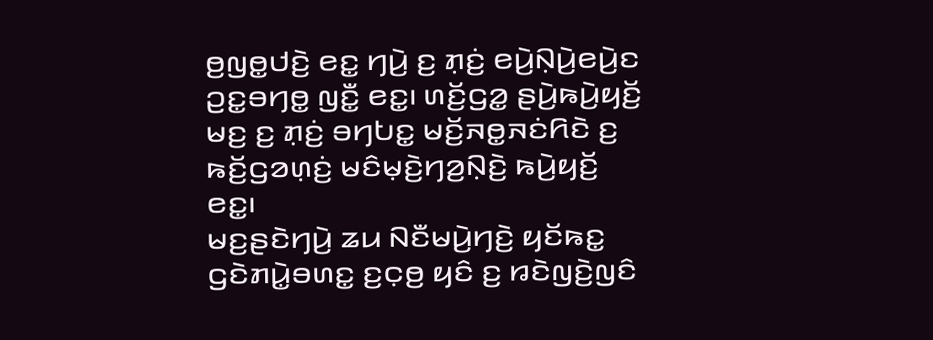ꤥ꤬ꤜꤥ꤭ꤓꤢꤧ꤬ ꤕꤢ꤭ ꤚꤣꤧ꤬ ꤢ꤬ ꤊ꤫ꤢꤦ꤬ ꤕꤣꤧ꤬ꤡ꤫ꤣꤧ꤬ꤕꤣꤧ꤬ꤢ ꤑꤢ꤭ꤋꤚꤥ꤭ ꤜꤢꤪ꤭ ꤕꤢ꤭꤯ ꤛꤢꤩ꤬ꤞꤤ꤭ ꤔꤣꤧ꤬ꤒꤣꤧ꤬ꤟꤢꤩ꤬ ꤗꤢ꤬ ꤢ꤬ ꤊ꤫ꤢꤦ꤬ ꤋꤚꤝꤢ꤭ ꤗꤢꤩ꤬ꤏꤥ꤭ꤏꤢꤦꤖꤢꤧ ꤢ꤬ ꤒꤢꤩ꤬ꤞꤤꤛ꤫ꤢꤦ꤬ ꤗꤢꤨꤗ꤫ꤢꤧ꤬ꤚꤤ꤬ꤡ꤫ꤢꤧ꤬ ꤒꤣꤧ꤬ꤟꤢꤩ꤬ ꤕꤢ꤭꤯
ꤗꤢ꤬ꤔꤢꤧꤚꤣꤧ꤬ ꤘꤣ ꤡꤢꤪꤗꤣꤧ꤬ꤚꤢꤧ꤬ ꤟꤢꤩꤒꤢ꤭ ꤞꤢꤧꤊꤣꤧ꤭ꤋꤛꤢ꤭ ꤢ꤬ꤍ꤫ꤥ꤬ ꤟꤢꤨ ꤢ꤬ ꤙꤢꤧꤜꤢꤧ꤬ꤜꤢꤨ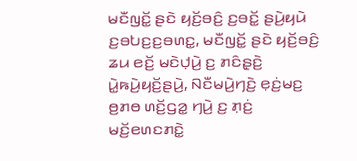ꤗꤢꤪꤜꤢꤩ꤭ ꤔꤢꤧ ꤟꤢꤩ꤬ꤋꤢꤨ꤬ ꤢ꤬ꤋꤢꤩ꤭ ꤔꤣꤧ꤬ꤟꤣꤧ ꤢ꤬ꤋꤝꤢ꤬ꤢ꤬ꤋꤛꤢ꤭, ꤗꤢꤪꤜꤢꤩ꤭ ꤔꤢꤧ ꤟꤢꤩ꤬ꤋꤢꤨ꤬ ꤘꤣ ꤕꤢꤩ꤬ ꤗꤢꤧꤓ꤫ꤣꤧ꤬ ꤢ꤬ ꤊꤢꤨꤔ꤫ꤢꤧ꤬ ꤣꤧ꤭ꤒꤣꤧ꤬ꤟꤢꤩ꤬ꤔꤣꤧ꤬, ꤡꤢꤪꤗꤣꤧ꤬ꤚꤢꤧ꤬ ꤕ꤫ꤢꤦ꤬ꤗꤢ꤬ ꤥ꤬ꤊꤥ ꤛꤢꤩ꤬ꤞꤤ꤭ ꤚꤣꤧ꤬ ꤢ꤬ ꤊ꤫ꤢꤦ꤬ ꤗꤢꤩ꤬ꤕꤛꤢꤊꤢꤧ꤭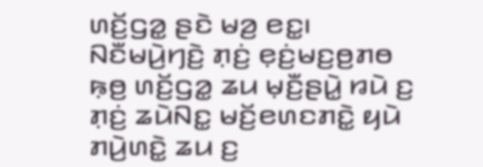ꤛꤢꤩ꤬ꤞꤤ꤭ ꤔꤢꤧ ꤗꤤ꤬ ꤕꤢ꤭꤯ ꤡꤢꤪꤗꤣꤧ꤬ꤚꤢꤧ꤬ ꤊ꤫ꤢꤦ꤬ ꤕ꤫ꤢꤦ꤬ꤗꤢ꤬ꤥ꤬ꤊꤥ ꤒ꤫ꤥ꤬ ꤛꤢꤩ꤬ꤞꤤ꤭ ꤘꤣ ꤗ꤫ꤢꤪ꤬ꤔꤣꤧ꤭ ꤙꤣꤧ ꤢ꤬ ꤊ꤫ꤢꤦ꤬ ꤘꤣꤧꤡꤢ꤭ ꤗꤢꤩ꤬ꤕꤛꤢꤊꤢꤧ꤭ ꤟꤣꤧ ꤊꤣꤧ꤬ꤛꤢꤧ꤭ ꤘꤣ ꤢ꤬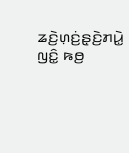ꤘꤢꤧ꤬ꤛ꤫ꤢꤦ꤬ꤔ꤫ꤢꤧ꤬ꤊꤣꤧ꤭ ꤜꤢꤨ꤭ ꤒꤥ꤬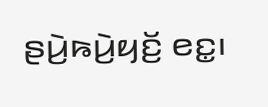ꤔꤣꤧ꤬ꤒꤣꤧ꤬ꤟꤢꤩ꤬ ꤕꤢ꤭꤯